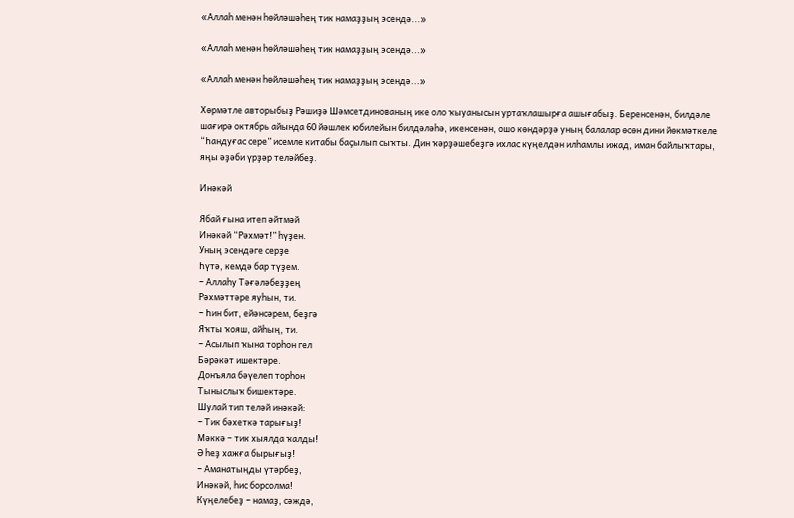«Аллаһ менән һөйләшәһең тик намаҙҙың эсендә...»

«Аллаһ менән һөйләшәһең тик намаҙҙың эсендә...»

«Аллаһ менән һөйләшәһең тик намаҙҙың эсендә...»

Хөрмәтле авторыбыҙ Рәшиҙә Шәмсетдинованың ике оло ҡыуанысын уртаҡлашырға ашығабыҙ. Беренсенән, билдәле шағирә октябрь айында 60 йәшлек юбилейын билдәләһә, икенсенән, ошо көндәрҙә уның балалар өсөн дини йөкмәткеле “Һандуғас сере” исемле китабы баҫылып сыҡты. Дин ҡәрҙәшебеҙгә ихлас күңелдән илһамлы ижад, иман байлыҡтары, яңы әҙәби үрҙәр теләйбеҙ.

Инәкәй

Ябай ғына итеп әйтмәй
Инәкәй “Рәхмәт!” һүҙен.
Уның эсендәге серҙе
Һүтә, кемдә бар түҙем.
− Аллаһу Тәғәләбеҙҙең
Рәхмәттәре яуһын, ти.
− Һин бит, ейәнсәрем, беҙгә
Яҡты ҡояш, айһың, ти.
− Асылып ҡына торһон гел
Бәрәкәт ишектәре.
Донъяла бәүелеп торһон
Тыныслыҡ бишектәре.
Шулай тип теләй инәкәй:
− Тик бәхеткә тарығыҙ!
Мәккә – тик хыялда ҡалды!
Ә һеҙ хажға бырығыҙ!
− Аманатыңды үтәрбеҙ,
Инәкәй, һис борсолма!
Күңелебеҙ − намаҙ, сәждә,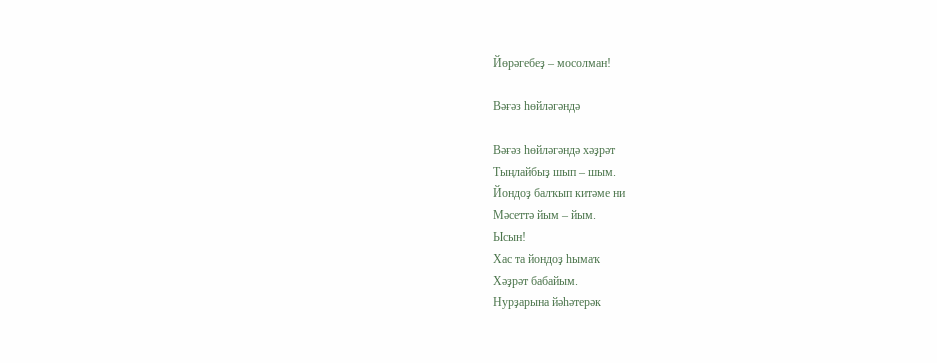Йөрәгебеҙ – мосолман!

Вәғәз һөйләгәндә

Вәғәз һөйләгәндә хәҙрәт
Тыңлайбыҙ шып – шым.
Йондоҙ балҡып китәме ни
Мәсеттә йым – йым.
Ысын!
Хас та йондоҙ һымаҡ
Хәҙрәт бабайым.
Нурҙарына йәһәтерәк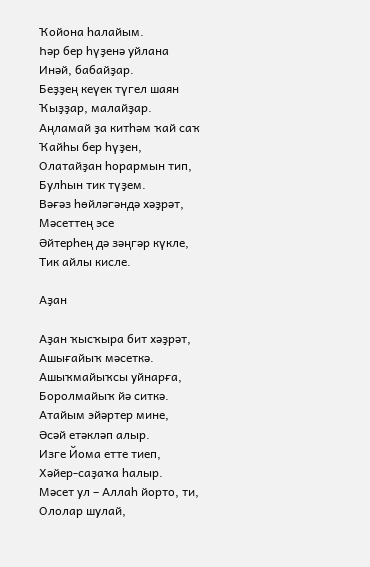Ҡойона һалайым.
Һәр бер һүҙенә уйлана
Инәй, бабайҙар.
Беҙҙең кеүек түгел шаян
Ҡыҙҙар, малайҙар.
Аңламай ҙа китһәм ҡай саҡ
Ҡайһы бер һүҙен,
Олатайҙан һорармын тип,
Булһын тик түҙем.
Вәғәз һөйләгәндә хәҙрәт,
Мәсеттең эсе
Әйтерһең дә зәңгәр күкле,
Тик айлы кисле.

Аҙан

Аҙан ҡысҡыра бит хәҙрәт,
Ашығайыҡ мәсеткә.
Ашыҡмайыҡсы уйнарға,
Боролмайыҡ йә ситкә.
Атайым эйәртер мине,
Әсәй етәкләп алыр.
Изге Йома етте тиеп,
Хәйер-саҙаҡа һалыр.
Мәсет ул – Аллаһ йорто, ти,
Ололар шулай,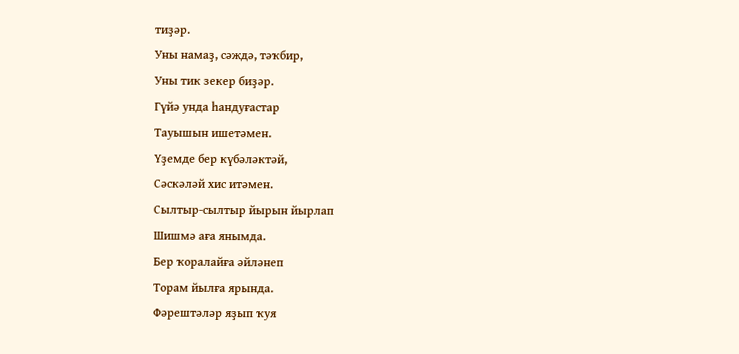тиҙәр.
Уны намаҙ, сәждә, тәҡбир,
Уны тик зекер биҙәр.
Гүйә унда һандуғастар
Тауышын ишетәмен.
Үҙемде бер күбәләктәй,
Сәскәләй хис итәмен.
Сылтыр-сылтыр йырын йырлап
Шишмә аға янымда.
Бер ҡоралайға әйләнеп
Торам йылға ярында.
Фәрештәләр яҙып ҡуя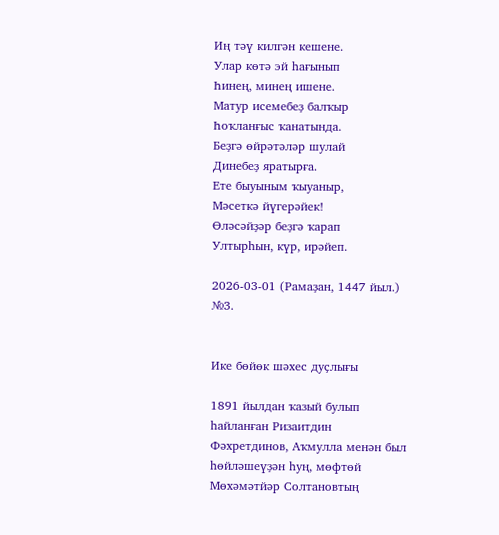Иң тәү килгән кешене.
Улар көтә эй һағынып
Һинең, минең ишене.
Матур исемебеҙ балҡыр
Һоҡланғыс ҡанатында.
Беҙгә өйрәтәләр шулай
Динебеҙ яратырға.
Ете быуыным ҡыуаныр,
Мәсеткә йүгерәйек!
Өләсәйҙәр беҙгә ҡарап
Ултырһын, күр, ирәйеп.

2026-03-01 (Рамаҙан, 1447 йыл.) №3.


Ике бөйөк шәхес дуҫлығы

1891 йылдан ҡазый булып һайланған Ризаитдин Фәхретдинов, Аҡмулла менән был һөйләшеүҙән һуң, мөфтөй Мөхәмәтйәр Солтановтың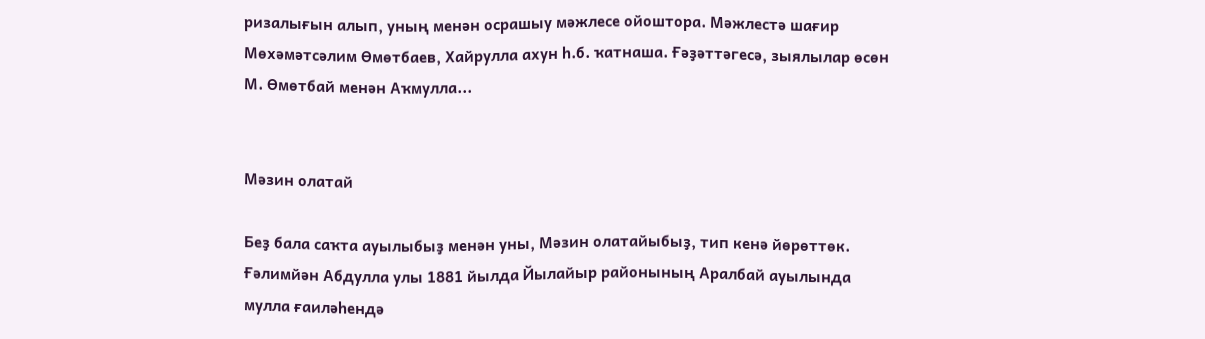ризалығын алып, уның менән осрашыу мәжлесе ойоштора. Мәжлестә шағир Мөхәмәтсәлим Өмөтбаев, Хайрулла ахун һ.б. ҡатнаша. Ғәҙәттәгесә, зыялылар өсөн М. Өмөтбай менән Аҡмулла...


Мәзин олатай

Беҙ бала саҡта ауылыбыҙ менән уны, Мәзин олатайыбыҙ, тип кенә йөрөттөк. Ғәлимйән Абдулла улы 1881 йылда Йылайыр районының Аралбай ауылында мулла ғаиләһендә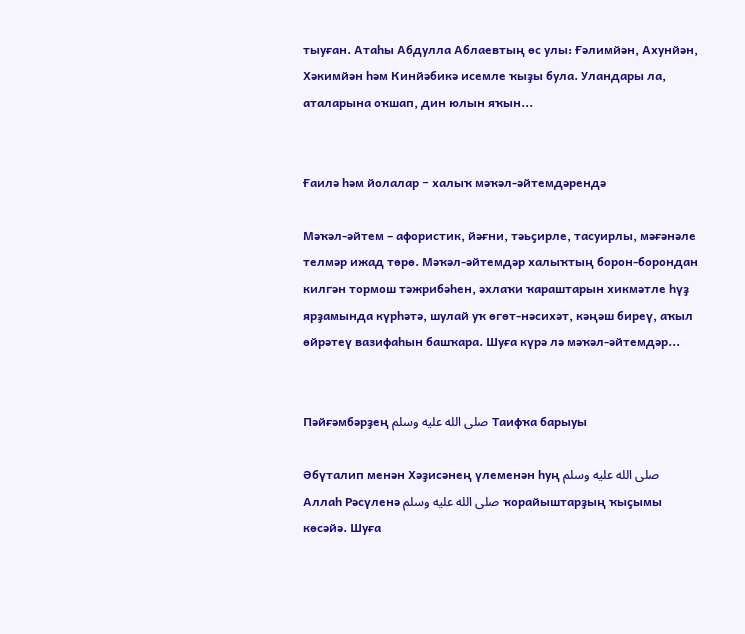тыуған. Атаһы Абдулла Аблаевтың өс улы: Ғәлимйән, Ахунйән, Хәкимйән һәм Кинйәбикә исемле ҡыҙы була. Уландары ла, аталарына оҡшап, дин юлын яҡын...


Ғаилә һәм йолалар − халыҡ мәҡәл-әйтемдәрендә

Мәҡәл-әйтем – афористик, йәғни, тәьҫирле, тасуирлы, мәғәнәле телмәр ижад төрө. Мәҡәл-әйтемдәр халыҡтың борон-борондан килгән тормош тәжрибәһен, әхлаҡи ҡараштарын хикмәтле һүҙ ярҙамында күрһәтә, шулай уҡ өгөт-нәсихәт, кәңәш биреү, аҡыл өйрәтеү вазифаһын башҡара. Шуға күрә лә мәҡәл-әйтемдәр...


Пәйғәмбәрҙең صلى الله عليه وسلم Таифҡа барыуы

Әбүталип менән Хәҙисәнең үлеменән һуң صلى الله عليه وسلم Аллаһ Рәсүленә صلى الله عليه وسلم ҡорайыштарҙың ҡыҫымы көсәйә. Шуға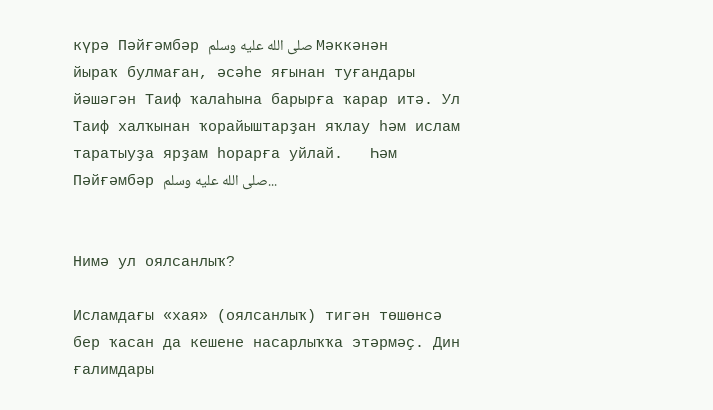күрә Пәйғәмбәр صلى الله عليه وسلم Мәккәнән йыраҡ булмаған, әсәһе яғынан туғандары йәшәгән Таиф ҡалаһына барырға ҡарар итә. Ул Таиф халҡынан ҡорайыштарҙан яҡлау һәм ислам таратыуҙа ярҙам һорарға уйлай.   Һәм Пәйғәмбәр صلى الله عليه وسلم...


Нимә ул оялсанлыҡ?

Исламдағы «хая» (оялсанлыҡ) тигән төшөнсә бер ҡасан да кешене насарлыҡҡа этәрмәҫ. Дин ғалимдары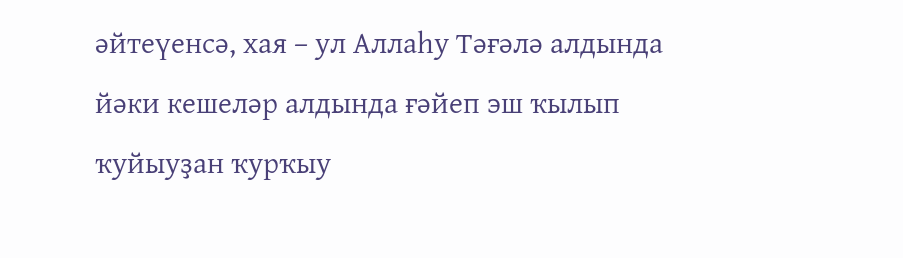әйтеүенсә, хая – ул Аллаһу Тәғәлә алдында йәки кешеләр алдында ғәйеп эш ҡылып ҡуйыуҙан ҡурҡыу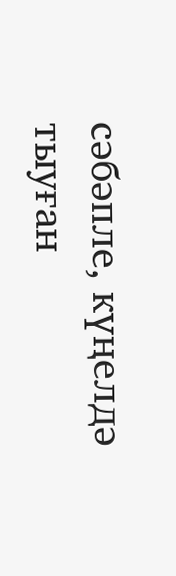сәбәпле, күңелдә тыуған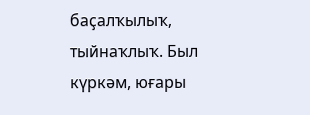баҫалҡылыҡ, тыйнаҡлыҡ. Был күркәм, юғары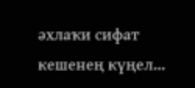әхлаҡи сифат кешенең күңел...